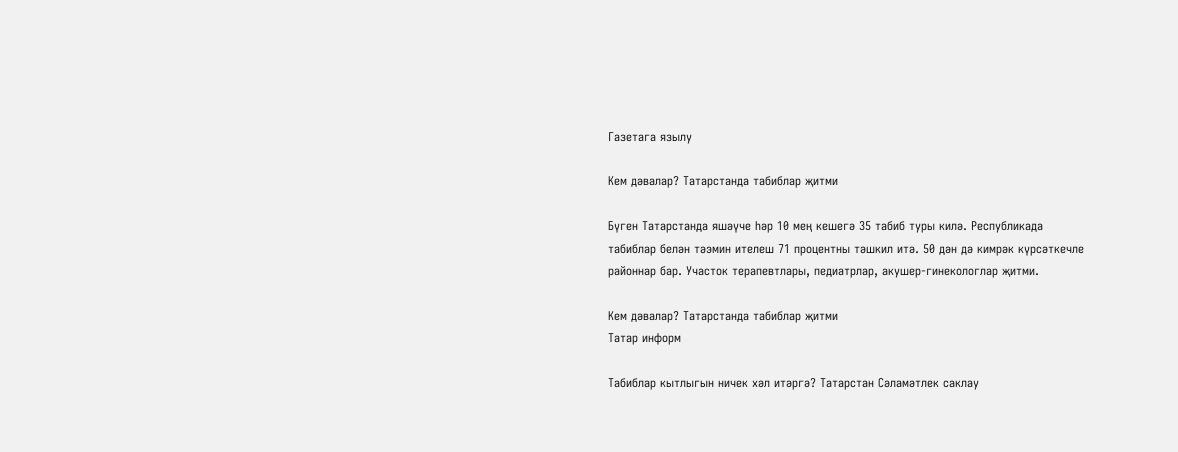Газетага язылу

Кем дәвалар? Татарстанда табиблар җитми

Бүген Татарстанда яшәүче һәр 10 мең кешегә 35 табиб туры килә. Республикада табиблар белән тәэмин ителеш 71 процентны тәшкил итә. 50 дән дә кимрәк күрсәткечле районнар бар. Участок терапевтлары, педиатрлар, акушер-гинекологлар җитми.

Кем дәвалар? Татарстанда табиблар җитми
Татар информ

Табиблар кытлыгын ничек хәл итәргә? Татарстан Сәламәтлек саклау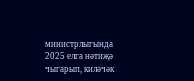министрлыгында 2025 елга нәтиҗә чыгарып, киләчәк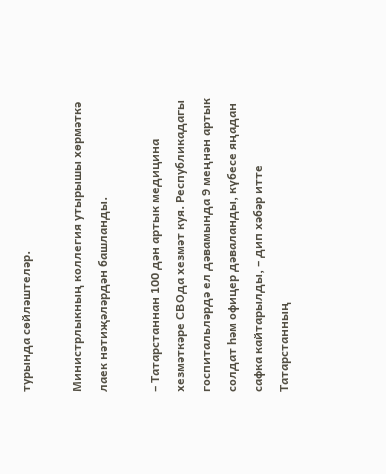турында сөйләштеләр.

Министрлыкның коллегия утырышы хөрмәткә лаек нәтиҗәләрдән башланды.

– Татарстаннан 100 дән артык медицина хезмәткәре СВОда хезмәт куя. Республикадагы госпитальләрдә ел дәвамында 9 меңнән артык солдат һәм офицер дәваланды, күбесе яңадан сафка кайтарылды, – дип хәбәр итте Татарстанның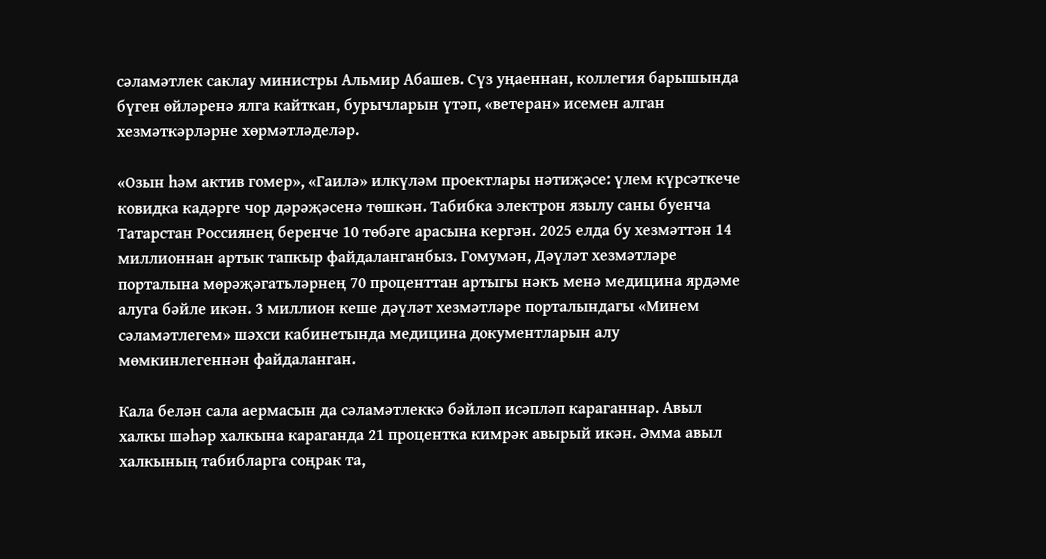сәламәтлек саклау министры Альмир Абашев. Сүз уңаеннан, коллегия барышында бүген өйләренә ялга кайткан, бурычларын үтәп, «ветеран» исемен алган хезмәткәрләрне хөрмәтләделәр.

«Озын һәм актив гомер», «Гаилә» илкүләм проектлары нәтиҗәсе: үлем күрсәткече ковидка кадәрге чор дәрәҗәсенә төшкән. Табибка электрон язылу саны буенча Татарстан Россиянең беренче 10 төбәге арасына кергән. 2025 елда бу хезмәттән 14 миллионнан артык тапкыр файдаланганбыз. Гомумән, Дәүләт хезмәтләре порталына мөрәҗәгатьләрнең 70 проценттан артыгы нәкъ менә медицина ярдәме алуга бәйле икән. 3 миллион кеше дәүләт хезмәтләре порталындагы «Минем сәламәтлегем» шәхси кабинетында медицина документларын алу мөмкинлегеннән файдаланган.

Кала белән сала аермасын да сәламәтлеккә бәйләп исәпләп караганнар. Авыл халкы шәһәр халкына караганда 21 процентка кимрәк авырый икән. Әмма авыл халкының табибларга соңрак та,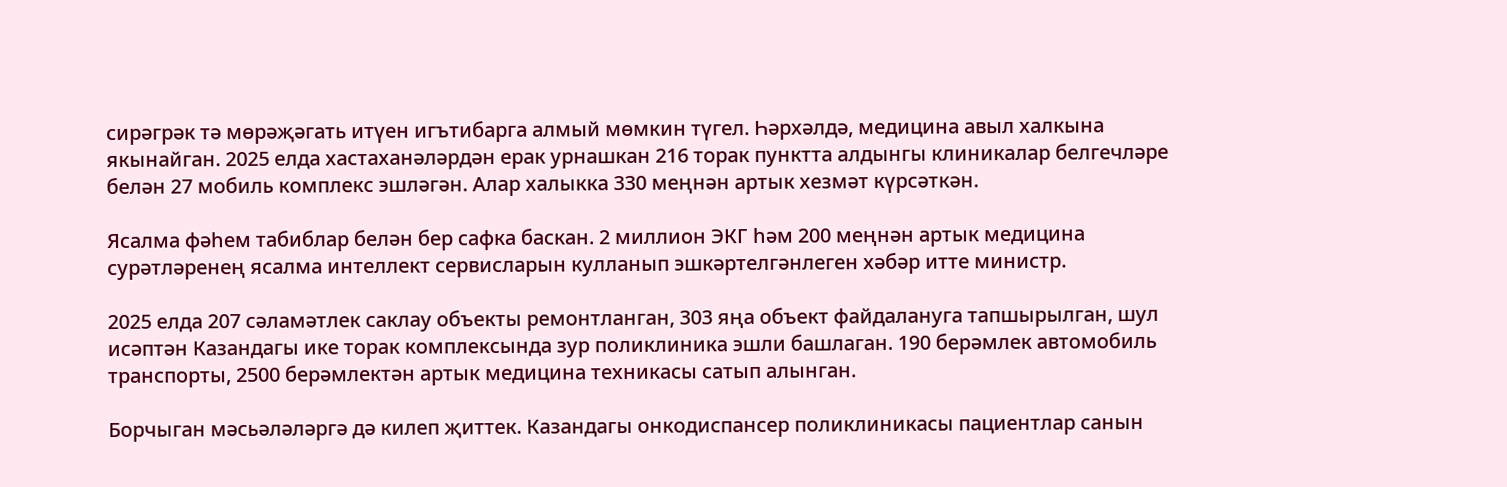сирәгрәк тә мөрәҗәгать итүен игътибарга алмый мөмкин түгел. Һәрхәлдә, медицина авыл халкына якынайган. 2025 елда хастаханәләрдән ерак урнашкан 216 торак пунктта алдынгы клиникалар белгечләре белән 27 мобиль комплекс эшләгән. Алар халыкка 330 меңнән артык хезмәт күрсәткән.

Ясалма фәһем табиблар белән бер сафка баскан. 2 миллион ЭКГ һәм 200 меңнән артык медицина сурәтләренең ясалма интеллект сервисларын кулланып эшкәртелгәнлеген хәбәр итте министр.

2025 елда 207 сәламәтлек саклау объекты ремонтланган, 303 яңа объект файдалануга тапшырылган, шул исәптән Казандагы ике торак комплексында зур поликлиника эшли башлаган. 190 берәмлек автомобиль транспорты, 2500 берәмлектән артык медицина техникасы сатып алынган.

Борчыган мәсьәләләргә дә килеп җиттек. Казандагы онкодиспансер поликлиникасы пациентлар санын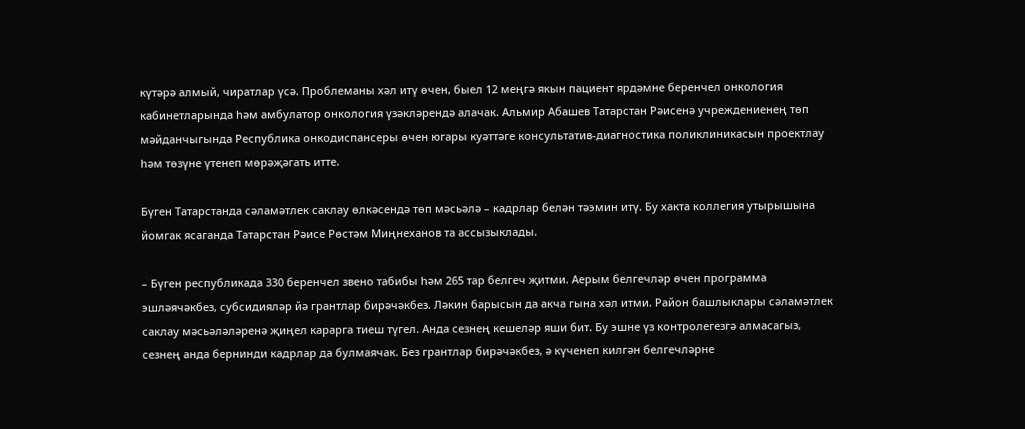күтәрә алмый, чиратлар үсә. Проблеманы хәл итү өчен, быел 12 меңгә якын пациент ярдәмне беренчел онкология кабинетларында һәм амбулатор онкология үзәкләрендә алачак. Альмир Абашев Татарстан Рәисенә учреждениенең төп мәйданчыгында Республика онкодиспансеры өчен югары куәттәге консультатив-диагностика поликлиникасын проектлау һәм төзүне үтенеп мөрәҗәгать итте.

Бүген Татарстанда сәламәтлек саклау өлкәсендә төп мәсьәлә – кадрлар белән тәэмин итү. Бу хакта коллегия утырышына йомгак ясаганда Татарстан Рәисе Рөстәм Миңнеханов та ассызыклады.

– Бүген республикада 330 беренчел звено табибы һәм 265 тар белгеч җитми. Аерым белгечләр өчен программа эшләячәкбез, субсидияләр йә грантлар бирәчәкбез. Ләкин барысын да акча гына хәл итми. Район башлыклары сәламәтлек саклау мәсьәләләренә җиңел карарга тиеш түгел. Анда сезнең кешеләр яши бит. Бу эшне үз контролегезгә алмасагыз, сезнең анда бернинди кадрлар да булмаячак. Без грантлар бирәчәкбез, ә күченеп килгән белгечләрне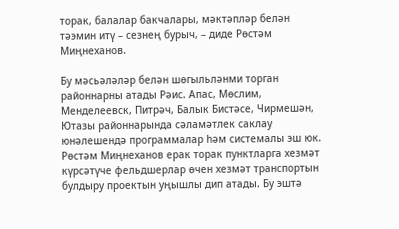торак, балалар бакчалары, мәктәпләр белән тәэмин итү – сезнең бурыч, – диде Рөстәм Миңнеханов.

Бу мәсьәләләр белән шөгыльләнми торган районнарны атады Рәис. Апас, Мөслим, Менделеевск, Питрәч, Балык Бистәсе, Чирмешән, Ютазы районнарында сәламәтлек саклау юнәлешендә программалар һәм системалы эш юк. Рөстәм Миңнеханов ерак торак пунктларга хезмәт күрсәтүче фельдшерлар өчен хезмәт транспортын булдыру проектын уңышлы дип атады. Бу эштә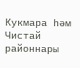Кукмара һәм Чистай районнары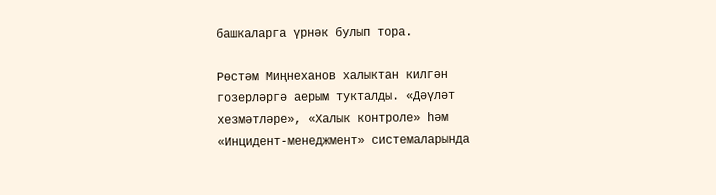башкаларга үрнәк булып тора.

Рөстәм Миңнеханов халыктан килгән гозерләргә аерым тукталды. «Дәүләт хезмәтләре», «Халык контроле» һәм «Инцидент-менеджмент» системаларында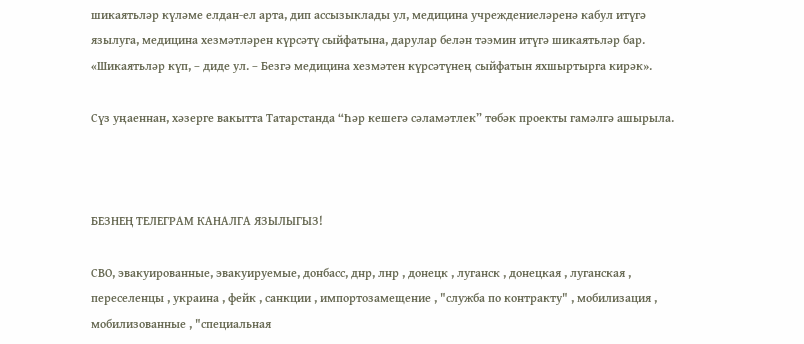шикаятьләр күләме елдан-ел арта, дип ассызыклады ул, медицина учреждениеләренә кабул итүгә язылуга, медицина хезмәтләрен күрсәтү сыйфатына, дарулар белән тәэмин итүгә шикаятьләр бар. «Шикаятьләр күп, – диде ул. – Безгә медицина хезмәтен күрсәтүнең сыйфатын яхшыртырга кирәк».

Сүз уңаеннан, хәзерге вакытта Татарстанда “Һәр кешегә сәламәтлек” төбәк проекты гамәлгә ашырыла.



БЕЗНЕҢ ТЕЛЕГРАМ КАНАЛГА ЯЗЫЛЫГЫЗ!

СВО, эвакуированные, эвакуируемые, донбасс, днр, лнр , донецк , луганск , донецкая , луганская , переселенцы , украина , фейк , санкции , импортозамещение , "служба по контракту" , мобилизация , мобилизованные , "специальная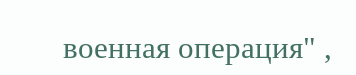военная операция" ,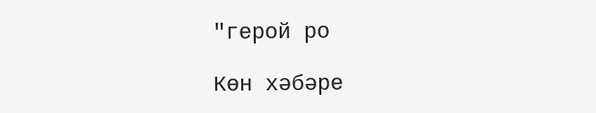"герой ро

Көн хәбәре